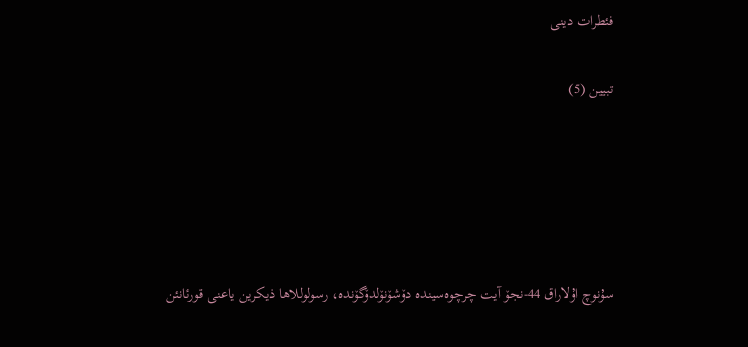فئطرات دینی

تبیین (5)





سۇنوچ اۇلاراق 44-نجۆ آیت چرچوەسیندە دۆشۆنۆلدۆگۆندە، رسولوللاها ذیکرین یاعنی قورئانئن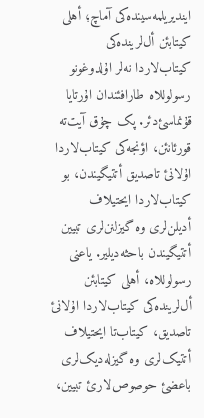ایندیریلمەسیندەکی آماچ؛ أهلی کیتابئن أل‌لریندەکی کیتاب‌لاردا نەلر اۇلدوغونو رسولوللاە طارافئندان اۇرتایا قۇنماسئ‌دئر. پک چۇق آیت‌تە قورئانئن، اؤنجەکی کیتاب‌لاردا اۇلانئ تاصدیق أتتیگیندن، بو کیتاب‌لاردا ایحتیلاف أدیلن‌لری وە گیزلنن‌لری تبیین أتتیگیندن باحثەدیلیر. یاعنی رسولوللاە، أهلی کیتابئن أل‌لریندەکی کیتاب‌لاردا اۇلانئ تاصدیق، کیتاب‌تا ایحتیلاف أتتیک‌لری وە گیزلەدیک‌لری باعضئ حوصوص‌لارئ تبیین،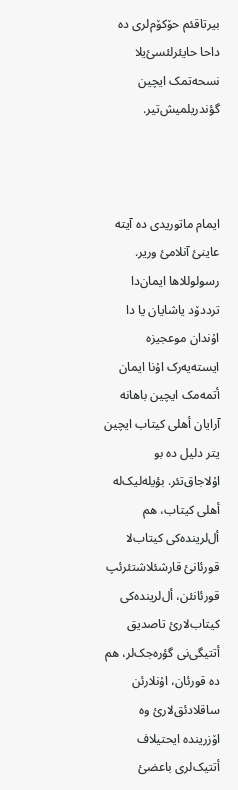بیرتاقئم حۆکۆم‌لری دە داحا حایئرلئسئ‌یلا نسحەتمک ایچین گؤندریلمیش‌تیر.



ایمام ماتوریدی دە آیتە عاینئ آنلامئ وریر. رسولوللاها ایمان‌دا ترددۆد یاشایان یا دا اۇندان موعجیزە ایستەیەرک اۇنا ایمان أتمەمک ایچین باهانە آرایان أهلی کیتاب ایچین یتر دلیل دە بو اۇلاجاق‌تئر. بؤیلەلیک‌لە أهلی کیتاب، هم أل‌لریندەکی کیتاب‌لا قورئانئ قارشئلاشتئرئپ قورئانئن، أل‌لریندەکی کیتاب‌لارئ تاصدیق أتتیگی‌نی گؤرەجک‌لر، هم دە قورئان، اۇنلارئن ساقلادئق‌لارئ وە اۆزریندە ایحتیلاف أتتیک‌لری باعضئ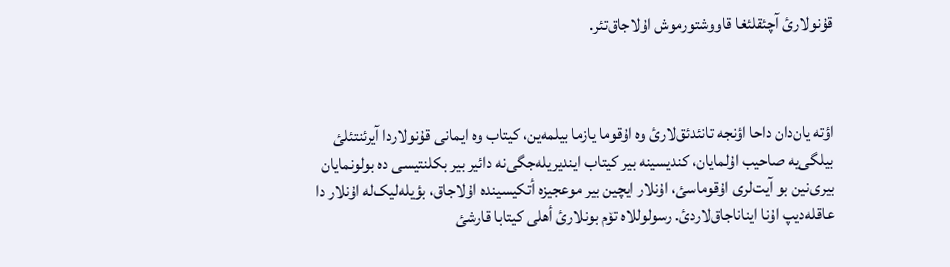قۇنولارئ آچئقلئغا قاووشتورموش اۇلاجاق‌تئر.



اؤتە یان‌دان داحا اؤنجە تانئدئق‌لارئ وە اۇقوما یازما بیلمەین، کیتاب وە ایمانی قۇنولاردا آیرئنتئلئ بیلگی‌یە صاحیب اۇلمایان، کندیسینە بیر کیتاب ایندیریلەجگی‌نە دائیر بیر بکلنتیسی دە بولونمایان بیری‌نین بو آیت‌لری اۇقوماسئ، اۇنلار ایچین بیر موعجیزە أتکیسیندە اۇلاجاق، بؤیلەلیک‌لە اۇنلار دا عاقلەدیپ اۇنا ایناناجاق‌لاردئ. رسولوللاە تۆم بونلارئ أهلی کیتابا قارشئ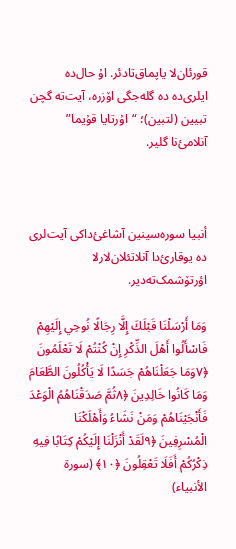قورئان‌لا یاپماق‌تادئر. اۇ حال‌دە ایلری‌دە دە گلەجگی اۆزرە، آیت‌تە گچن تبیین (لتبین)؛ “اۇرتایا قۇیما” آنلامئ‌نا گلیر.



أنبیا سورەسینین آشاغئ‌داکی آیت‌لری دە یوقارئ‌دا آنلاتئلان‌لارلا اؤرتۆشمک‌تەدیر.

وَمَا أَرْسَلْنَا قَبْلَكَ إِلَّا رِجَالًا نُوحِي إِلَيْهِمْ فَاسْأَلُوا أَهْلَ الذِّكْرِ إِنْ كُنْتُمْ لَا تَعْلَمُونَ ﴿۷وَمَا جَعَلْنَاهُمْ جَسَدًا لَا يَأْكُلُونَ الطَّعَامَ وَمَا كَانُوا خَالِدِينَ ﴿۸ثُمَّ صَدَقْنَاهُمُ الْوَعْدَ فَأَنْجَيْنَاهُمْ وَمَنْ نَشَاءُ وَأَهْلَكْنَا الْمُسْرِفِينَ ﴿۹لَقَدْ أَنْزَلْنَا إِلَيْكُمْ كِتَابًا فِيهِ ذِكْرُكُمْ أَفَلَا تَعْقِلُونَ ﴿۱۰﴾ (سورة الأنبیاء)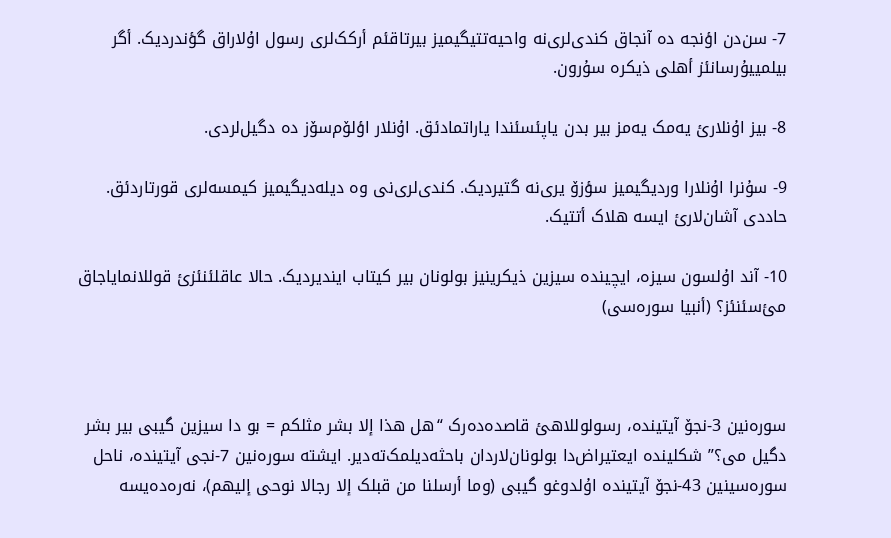7- سن‌دن اؤنجە دە آنجاق کندی‌لری‌نە واحیەتتیگیمیز بیرتاقئم أرکک‌لری رسول اۇلاراق گؤندردیک. أگر بیلمییۇرسانئز أهلی ذیکرە سۇرون.

8- بیز اۇنلارئ یەمک یەمز بیر بدن یاپئسئندا یاراتمادئق. اۇنلار اؤلۆم‌سۆز دە دگیل‌لردی.

9- سۇنرا اۇنلارا وردیگیمیز سؤزۆ یری‌نە گتیردیک. کندی‌لری‌نی وە دیلەدیگیمیز کیمسەلری قورتاردئق. حاددی آشان‌لارئ ایسە هلاک أتتیک.

10- آند اۇلسون سیزە، ایچیندە سیزین ذیکرینیز بولونان بیر کیتاب ایندیردیک. حالا عاقلئنئزئ قوللانمایاجاق مئ‌سئنئز؟ (أنبیا سورەسی)



سورەنین 3-نجۆ آیتیندە، رسولوللاهئ قاصدەدەرک “هل هذا إلا بشر مثلکم = بو دا سیزین گیبی بیر بشر دگیل می؟” شکلیندە ایعتیراض‌دا بولونان‌لاردان باحثەدیلمک‌تەدیر. ایشتە سورەنین 7-نجی آیتیندە، ناحل سورەسینین 43-نجۆ آیتیندە اۇلدوغو گیبی (وما أرسلنا من قبلک إلا رجالا نوحی إلیهم)، نەرەدەیسە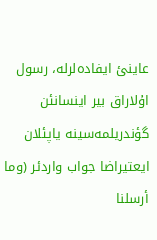عاینئ ایفادەلرلە، رسول اۇلاراق بیر اینسانئن گؤندریلمەسینە یاپئلان ایعتیراضا جواب واردئر (وما أرسلنا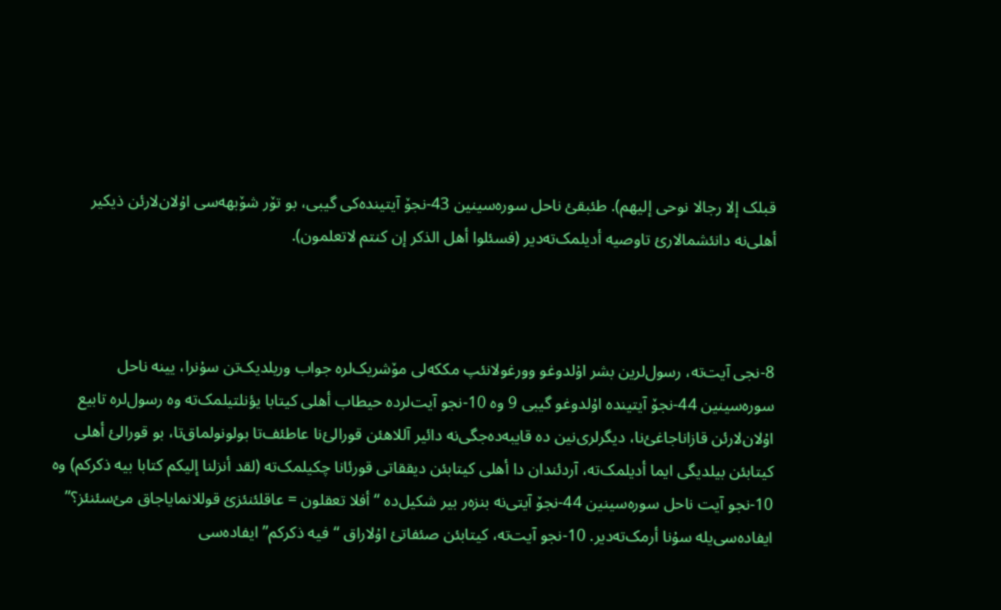قبلک إلا رجالا نوحی إلیهم). طئبقئ ناحل سورەسینین 43-نجۆ آیتیندەکی گیبی، بو تۆر شۆبهەسی اۇلان‌لارئن ذیکیر أهلی‌نە دانئشمالارئ تاوصیە أدیلمک‌تەدیر (فسئلوا أهل الذکر إن کنتم لاتعلمون).



8-نجی آیت‌تە، رسول‌لرین بشر اۇلدوغو وورغولانئپ مککەلی مۆشریک‌لرە جواب وریلدیک‌تن سۇنرا، یینە ناحل سورەسینین 44-نجۆ آیتیندە اۇلدوغو گیبی 9 وە 10-نجو آیت‌لردە حیطاب أهلی کیتابا یؤنلتیلمک‌تە وە رسول‌لرە تابیع اۇلان‌لارئن قازاناجاغئ‌نا، دیگرلری‌نین دە قایبەدەجگی‌نە دائیر آللاهئن قورالئ‌نا عاطئف‌تا بولونولماق‌تا، بو قورالئ أهلی کیتابئن بیلدیگی ایما أدیلمک‌تە، آردئندان دا أهلی کیتابئن دیققاتی قورئانا چکیلمک‌تە (لقد أنزلنا إلیکم کتابا بیە ذکرکم) وە 10-نجو آیت ناحل سورەسینین 44-نجۆ آیتی‌نە بنزەر بیر شکیل‌دە “أفلا تعقلون = عاقلئنئزئ قوللانمایاجاق مئ‌سئنئز؟” ایفادەسی‌یلە سۇنا أرمک‌تەدیر. 10-نجو آیت‌تە، کیتابئن صئفاتئ اۇلاراق “فیە ذکرکم” ایفادەسی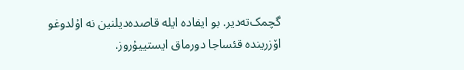گچمک‌تەدیر. بو ایفادە ایلە قاصدەدیلنین نە اۇلدوغو اۆزریندە قئساجا دورماق ایستییۇروز.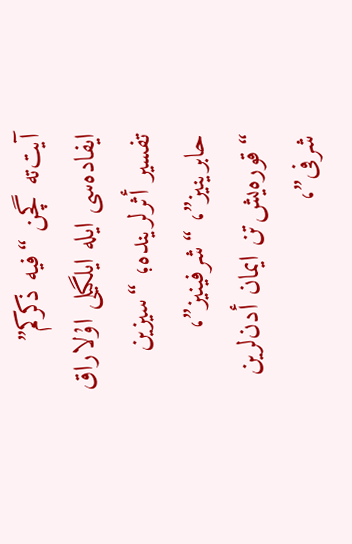آیت‌تە گچن “فیە ذکرکم” ایفادەسی ایلە ایلگیلی اۇلاراق تفسیر أثرلریندە؛ “سیزین حابرینیز”، “شرفینیز”، “قورەیش‌تن ایمان أدن‌لرین شرفی”،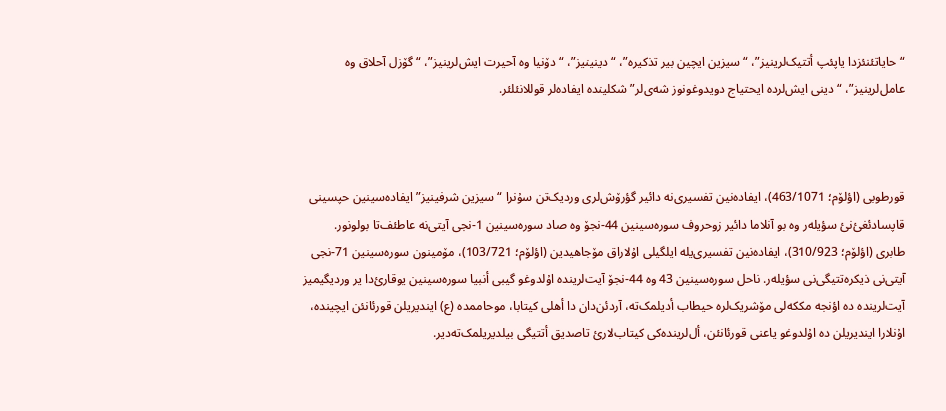“حایاتئنئزدا یاپئپ أتتیک‌لرینیز”، “سیزین ایچین بیر تذکیرە”، “دینینیز”، “دۆنیا وە آحیرت ایش‌لرینیز”، “گۆزل آحلاق وە عامل‌لرینیز”، “دینی ایش‌لردە ایحتیاج دویدوغونوز شەی‌لر” شکلیندە ایفادەلر قوللانئلئر.



قورطوبی (اؤلۆم؛ 463/1071)، ایفادەنین تفسیری‌نە دائیر گؤرۆش‌لری وردیک‌تن سۇنرا “سیزین شرفینیز” ایفادەسینین حپسینی قاپسادئغئ‌نئ سؤیلەر وە بو آنلاما دائیر زوحروف سورەسینین 44-نجۆ وە صاد سورەسینین 1-نجی آیتی‌نە عاطئف‌تا بولونور. طابری (اؤلۆم؛ 310/923)، ایفادەنین تفسیری‌یلە ایلگیلی اۇلاراق مۆجاهیدین (اؤلۆم؛ 103/721)، مۆمینون سورەسینین 71-نجی آیتی‌نی ذیکرەتتیگی‌نی سؤیلەر. ناحل سورەسینین 43 وە 44-نجۆ آیت‌لریندە اۇلدوغو گیبی أنبیا سورەسینین یوقارئ‌دا یر وردیگیمیز آیت‌لریندە دە اؤنجە مککەلی مۆشریک‌لرە حیطاب أدیلمک‌تە، آردئن‌دان دا أهلی کیتابا، موحاممدە (ع) ایندیریلن قورئانئن ایچیندە، اۇنلارا ایندیریلن دە اۇلدوغو یاعنی قورئانئن، أل‌لریندەکی کیتاب‌لارئ تاصدیق أتتیگی بیلدیریلمک‌تەدیر.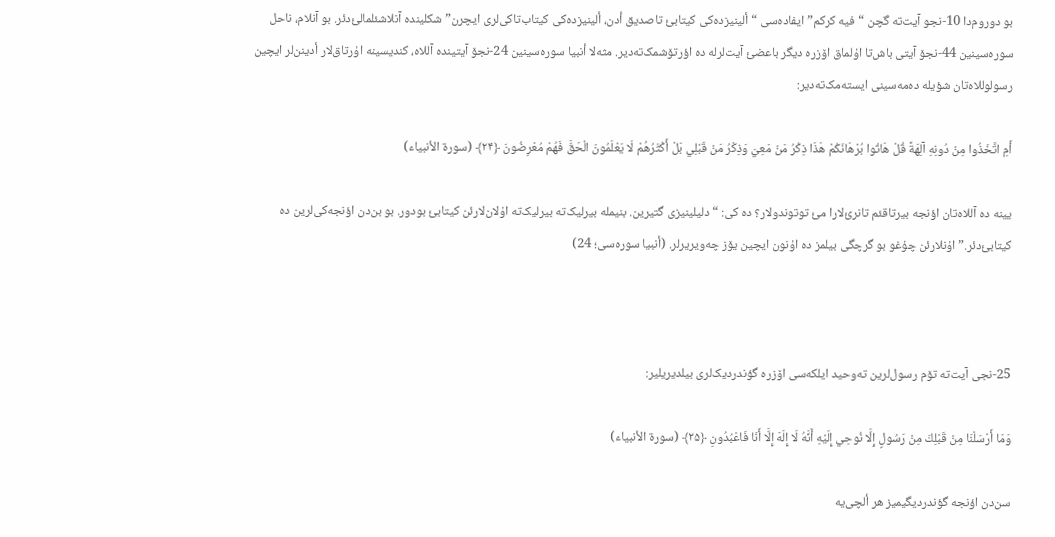بو دوروم‌دا 10-نجو آیت‌تە گچن “فیە کرکم” ایفادەسی “ألینیزدەکی کیتابئ تاصدیق أدن، ألینیزدەکی کیتاب‌تاکی‌لری ایچرن” شکلیندە آنلاشئلمالئ‌دئر. بو آنلام، ناحل سورەسینین 44-نجۆ آیتی باش‌تا اۇلماق اۆزرە دیگر باعضئ آیت‌لرلە دە اؤرتۆشمک‌تەدیر. مثەلا أنبیا سورەسینین 24-نجۆ آیتیندە آللاە، کندیسینە اۇرتاق‌لار أدینن‌لر ایچین رسولوللاەتان شؤیلە دەمەسینی ایستەمک‌تەدیر:

أَمِ اتَّخَذُوا مِنْ دُونِهِ آلِهَةً قُلْ هَاتُوا بُرْهَانَكُمْ هَذَا ذِكْرُ مَنْ مَعِيَ وَذِكْرُ مَنْ قَبْلِي بَلْ أَكْثَرُهُمْ لَا يَعْلَمُونَ الْحَقَّ فَهُمْ مُعْرِضُونَ ﴿۲۴﴾ (سورة الأنبیاء)

یینە دە آللاەتان اؤنجە بیرتاقئم تانرئ‌لارا مئ توتوندولار؟ دە کی: “دلیلینیزی گتیرین. بنیملە بیرلیک‌تە بیرلیک‌تە اۇلان‌لارئن کیتابئ بودور. بو بن‌دن اؤنجەکی‌لرین دە کیتابئ‌دئر.” اۇنلارئن چۇغو بو گرچگی بیلمز دە اۇنون ایچین یۆز چەویریرلر. (أنبیا سورەسی؛ 24)



25-نجی آیت‌تە تۆم رسول‌لرین تەوحید ایلکەسی اۆزرە گؤندردیک‌لری بیلدیریلیر:

وَمَا أَرْسَلْنَا مِنْ قَبْلِكَ مِنْ رَسُولٍ إِلَّا نُوحِي إِلَيْهِ أَنَّهُ لَا إِلَهَ إِلَّا أَنَا فَاعْبُدُونِ ﴿۲۵﴾ (سورة الأنبیاء)

سن‌دن اؤنجە گؤندردیگیمیز هر ألچی‌یە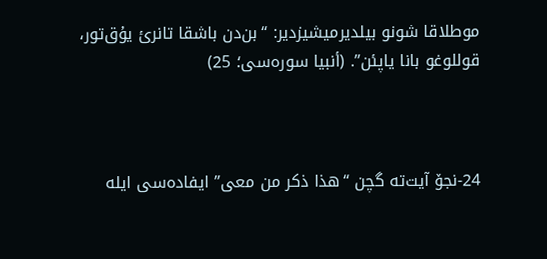موطلاقا شونو بیلدیرمیشیزدیر: “بن‌دن باشقا تانرئ یۇق‌تور، قوللوغو بانا یاپئن”. (أنبیا سورەسی؛ 25)



24-نجۆ آیت‌تە گچن “هذا ذکر من معی” ایفادەسی ایلە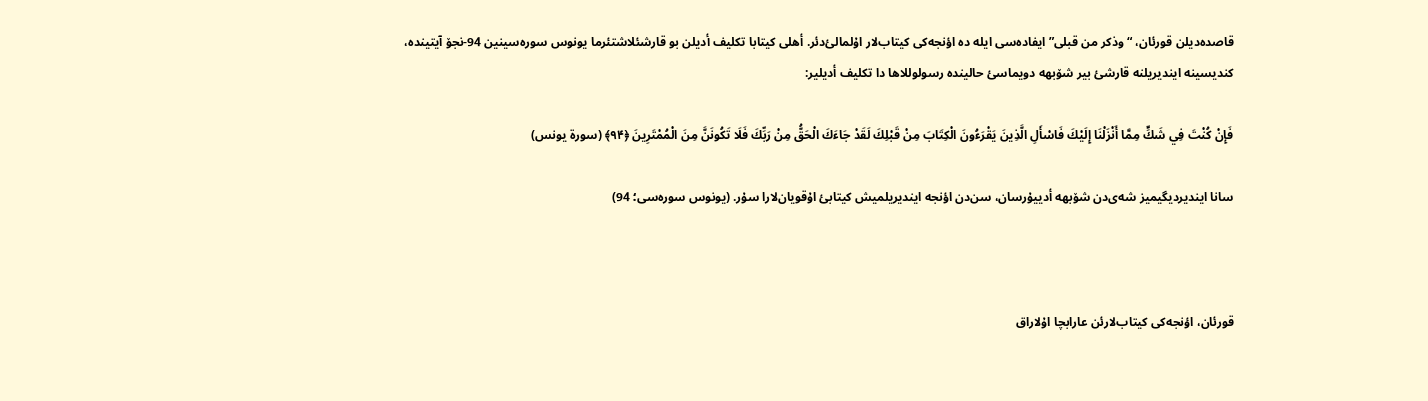قاصدەدیلن قورئان، “وذکر من قبلی” ایفادەسی ایلە دە اؤنجەکی کیتاب‌لار اۇلمالئ‌دئر. أهلی کیتابا تکلیف أدیلن بو قارشئلاشتئرما یونوس سورەسینین 94-نجۆ آیتیندە، کندیسینە ایندیریلنە قارشئ بیر شۆبهە دویماسئ حالیندە رسولوللاها دا تکلیف أدیلیر:

فَإِنْ كُنْتَ فِي شَكٍّ مِمَّا أَنْزَلْنَا إِلَيْكَ فَاسْأَلِ الَّذِينَ يَقْرَءُونَ الْكِتَابَ مِنْ قَبْلِكَ لَقَدْ جَاءَكَ الْحَقُّ مِنْ رَبِّكَ فَلَا تَكُونَنَّ مِنَ الْمُمْتَرِينَ ﴿۹۴﴾ (سورة یونس)

سانا ایندیردیگیمیز شەی‌دن شۆبهە أدییۇرسان، سن‌دن اؤنجە ایندیریلمیش کیتابئ اۇقویان‌لارا سۇر. (یونوس سورەسی؛ 94)



قورئان، اؤنجەکی کیتاب‌لارئن عارابچا اۇلاراق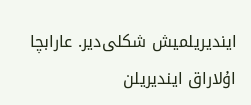ایندیریلمیش شکلی‌دیر. عارابچا اۇلاراق ایندیریلن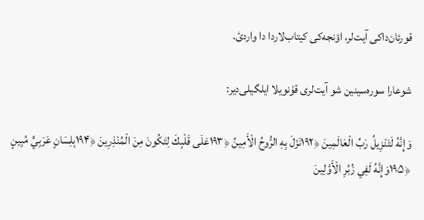قورئان‌داکی آیت‌لر، اؤنجەکی کیتاب‌لاردا دا واردئ.

شوعارا سورەسینین شو آیت‌لری قۇنویلا ایلگیلی‌دیر:

وَإِنَّهُ لَتَنْزِيلُ رَبِّ الْعَالَمِينَ ﴿۱۹۲نَزَلَ بِهِ الرُّوحُ الْأَمِينُ ﴿۱۹۳عَلَى قَلْبِكَ لِتَكُونَ مِنَ الْمُنْذِرِينَ ﴿۱۹۴بِلِسَانٍ عَرَبِيٍّ مُبِينٍ ﴿۱۹۵وَإِنَّهُ لَفِي زُبُرِ الْأَوَّلِينَ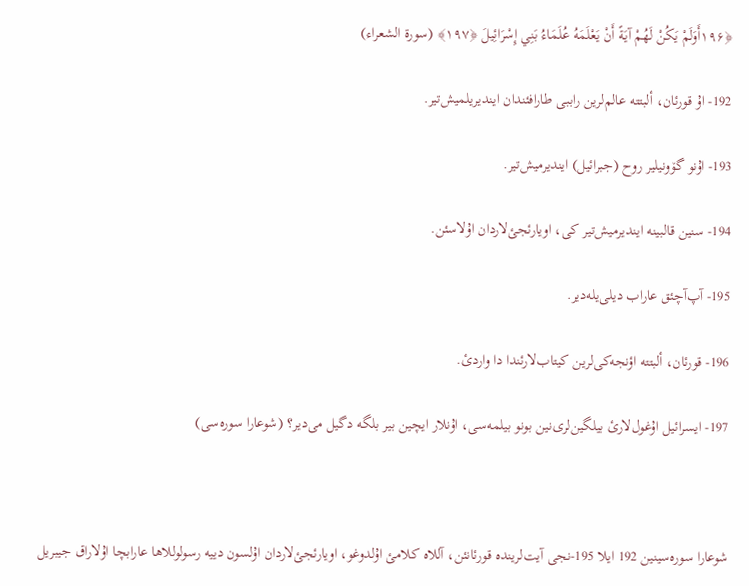﴿۱۹۶أَوَلَمْ يَكُنْ لَهُمْ آيَةً أَنْ يَعْلَمَهُ عُلَمَاءُ بَنِي إِسْرَائِيلَ ﴿۱۹۷﴾ (سورة الشعراء)

192- اۇ قورئان، ألبتتە عالم‌لرین راببی طارافئندان ایندیریلمیش‌تیر.

193- اۇنو گۆونیلیر روح (جبرائیل) ایندیرمیش‌تیر.

194- سنین قالبینە ایندیرمیش‌تیر کی، اویارئجئ‌لاردان اۇلاسئن.

195- آپ‌آچئق عاراب دیلی‌یلەدیر.

196- قورئان، ألبتتە اؤنجەکی‌لرین کیتاب‌لارئندا دا واردئ.

197- ایسرائیل اۇغول‌لارئ بیلگین‌لری‌نین بونو بیلمەسی، اۇنلار ایچین بیر بلگە دگیل می‌دیر؟ (شوعارا سورەسی)



شوعارا سورەسینین 192 ایلا 195-نجی آیت‌لریندە قورئانئن، آللاە کلامئ اۇلدوغو، اویارئجئ‌لاردان اۇلسون دییە رسولوللاها عارابچا اۇلاراق جیبریل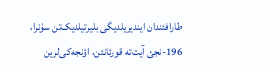طارافئندان ایندیریلدیگی بلیرتیلدیک‌تن سۇنرا، 196-نجئ آیت‌تە قورئانئن، اؤنجەکی‌لرین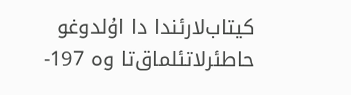کیتاب‌لارئندا دا اۇلدوغو حاطئرلاتئلماق‌تا وە 197-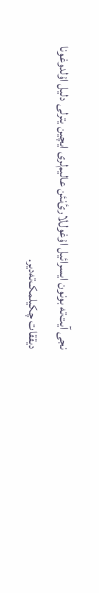نجی آیت‌تە بونون ایسرائیل اۇغول‌لارئ‌نئن عالیم‌لری ایچین یترلی دلیل اۇلدوغونا دیققات چکیلمک‌تەدیر.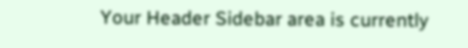Your Header Sidebar area is currently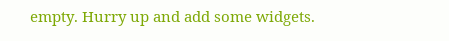empty. Hurry up and add some widgets.